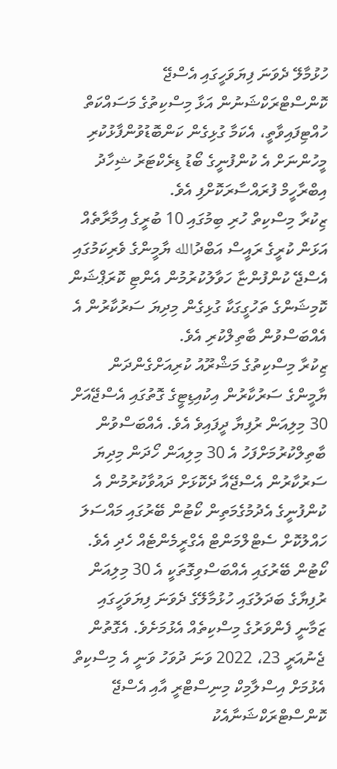ހުޅުމާލޭ ދެވަނަ ފިޔަވަހީގައި އެސްޖޭ ކޮންސްޓްރަކްޝަނުން އަޅާ މިސްކިތުގެ މަސައްކަތް ހުއްޓިފައިވާތީ، އެކަމާ ގުޅިގެން ކަންބޮޑުވުންފާޅުކުރި މީހުންނަށް އެ ކުންފުނީގެ ބޯޑު ޑިރެކްޓަރު ޝިހާދު އިބްރާހީމް ފުރައްސާރަކޮށްފި އެވެ.
ޒިކުރާ މިސްކިތް ހުރި ބިމުގައި 10 ބުރީގެ އިމާރާތެއް އަޅަން ކުރީގެ ރައީސް އަބްދުالله ޔާމީންގެ ވެރިކަމުގައި އެސްޖޭ ކުންފުންޏާ ހަވާލުކުރުމުން އެންޓި ކޮރަޕްޝަން ކޮމިޝަންގެ ތަހުގީގަކާ ގުޅިގެން މިދިޔަ ސަރުކާރުން އެ އެއްބަސްވުން ބާތިލްކުރި އެވެ.
ޒިކުރާ މިސްކިތުގެ މަޝްރޫއު ކުރިއަށްގެންދަން ޔާމީންގެ ސަރުކާރުން އިކުއިޑިޓީގެ ގޮތުގައި އެސްޖޭއަށް 30 މިލިއަން ރުފިޔާ ދީފައިވެ އެވެ. އެއްބަސްވުން ބާތިލްކުރުމަށްފަހު އެ 30 މިލިއަން ހޯދަން މިދިޔަ ސަރުކާރުން އެސްޖޭއާ ދެކޮޅަށް ދައުވާކުރުމުން އެ ކުންފުނީގެ އެދުމުގެމަތިން ކޯޓުން ބޭރުގައި މައްސަލަ ހައްލުކޮށް ސެޓްލްމަންޓް އެގްރީމެންޓެއް ހެދި އެވެ.
ކޯޓުން ބޭރުގައި އެއްބަސްވިގޮތަކީ އެ 30 މިލިއަން ރުފިޔާގެ ބަދަލުގައި ހުޅުމާލޭގެ ދެވަނަ ފިޔަވަހީގައި ޒަމާނީ ފެންވަރުގެ މިސްކިތެއް އެޅުމަށެވެ. އެގޮތުން ޖެނުއަރީ 23، 2022 ވަނަ ދުވަހު ވަނީ އެ މިސްކިތް އެޅުމަށް އިސްލާމިކް މިނިސްޓްރީ އާއި އެސްޖޭ ކޮންސްޓްރަކްޝަނާއެކު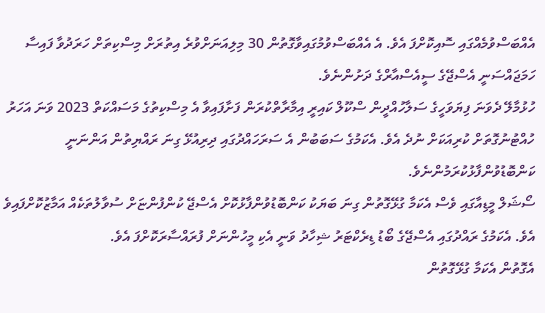އެއްބަސްވުމެއްގައި ސޮއިކޮށްފަ އެވެ. އެ އެއްބަސްވުމުގައިވާގޮތުން 30 މިލިއަނަށްވުރެ އިތުރަށް މިސްކިތަށް ހަރަދުވާ ފައިސާ ހަމަޖައްސަނީ އެސްޖޭގެ ސީއެސްއާރްގެ ދަށުންނެވެ.
ހުޅުމާލޭ ދެވަނަ ފިޔަވަހީގެ ސަލާހުއްދީން ސްކޫލް ކައިރީ އިމާރާތްކުރަން ފަށާފައިވާ އެ މިސްކިތުގެ މަސައްކަތް 2023 ވަނަ އަހަރު ހުއްޓުނުގޮތަށް ކުރިއަކަށް ނުދެ އެވެ. އެކަމުގެ ސަބަބުން އެ ސަރަހައްދުގައި ދިރިއުޅޭ ގިނަ ރައްޔިތުން އަންނަނީ ކަންބޮޑުވުންފާޅުކުރަމުންނެވެ.
ސޯޝަލް މީޑިއާގައި ވެސް އެކަމާ ގުޅޭގޮތުން ގިނަ ބަޔަކު ކަންބޮޑުވުންފާޅުކޮށް އެސްޖޭ ކުންފުންޏަށް ސުވާލުތަކެއް އަމާޒުކޮށްފައިވެ އެވެ. އެކަމުގެ ރައްދުގައި އެސްޖޭގެ ބޯޑު ޑިރެކްޓަރު ޝިހާދު ވަނީ އެކި މީހުންނަށް ފުރައްސާރަކޮށްފަ އެވެ.
އެގޮތުން އެކަމާ ގުޅޭގޮތުން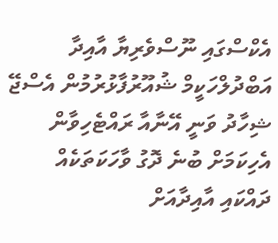އެކްސްގައި ނޫސްވެރިޔާ އާއިދާ އަބްދުލްހަކީމް ޝުއޫރުފާޅުރުމުން އެސްޖޭ ޝިހާދު ވަނީ އޭނާއާ ރައްޓެހިވާން އެހިކަމަށް ބުނެ ދޮގު ވާހަކަތަކެއް ދައްކައި އާއިދާއަށް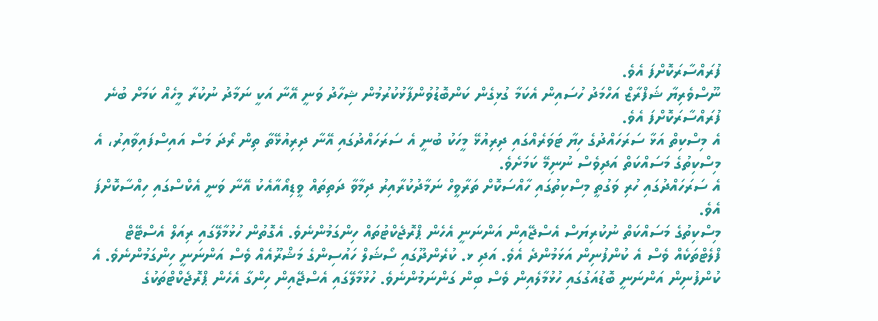ފުރައްސާރަކޮށްފަ އެވެ.
ނޫސްވެރިޔާ ޝަފްރާޒް އަހްމަދު ހުސައިން އެކަމާ ގުޅިގެން ކަންބޮޑުވުންފާޅުކުރުމުން ޝިހާދު ވަނީ އޭނާ އަކީ ނަމާދު ނުކުރާ މީހެއް ކަމަށް ބުނެ ފުރައްސާރަކޮށްފަ އެވެ.
އެ މިސްކިތް އަޅާ ސަރަހައްދުގެ ހިޔާ ޓަވަރެއްގައި ދިރިއުޅޭ މީހަކު ބުނީ އެ ސަރަހައްދުގައި އޭނާ ދިރިއުޅޭތާ ތިން ރޯދަ މަސް އައިސްފައިވާއިރު، އެ މިސްކިތުގެ މަސައްކަތް އަދިވެސް ނުނިމޭ ކަމަށެވެ.
އެ ސަރަހައްދުގައި ހުރި ވަގުތީ މިސްކިތުގައި ހާއްސަކޮށް ތަރާވީހް ނަމާދުކުރާއިރު ދިމާވާ ދަތިތައް ވީޑިއޯއާއެކު އޭނާ ވަނީ އެކްސްގައި ހިއްސާކޮށްފަ އެވެ.
މިސްކިތުގެ މަސައްކަތް ނުކުރިޔަސް އެސްޖޭއިން އަންނަނީ އެހެން ޕްރޮޖެކްޓުތައް ހިންގަމުންނެވެ. އެގޮތުން ހުޅުމާލޭގައި ރިއަލް އެސްޓޭޓް ފްލެޓްތަކެއް ވެސް އެ ކުންފުނިން އަޅަމުންދެ އެވެ. އަދި ޅ. ކުރެންދޫގައި ސޯޝަލް ހައުސިންގެ މަޝްރޫއެއް ވެސް އަންނަނީ ހިންގަމުންނެވެ. އެ ކުންފުނިން އަންނަނީ ބޮޑުއަގުގައި ހުޅުމާލެއިން ވެސް ބިން ގަންނަމުންނެވެ. ހުޅުމާލޭގައި އެސްޖޭއިން ހިންގާ އެހެން ޕްރޮޖެކްޓްތަކުގެ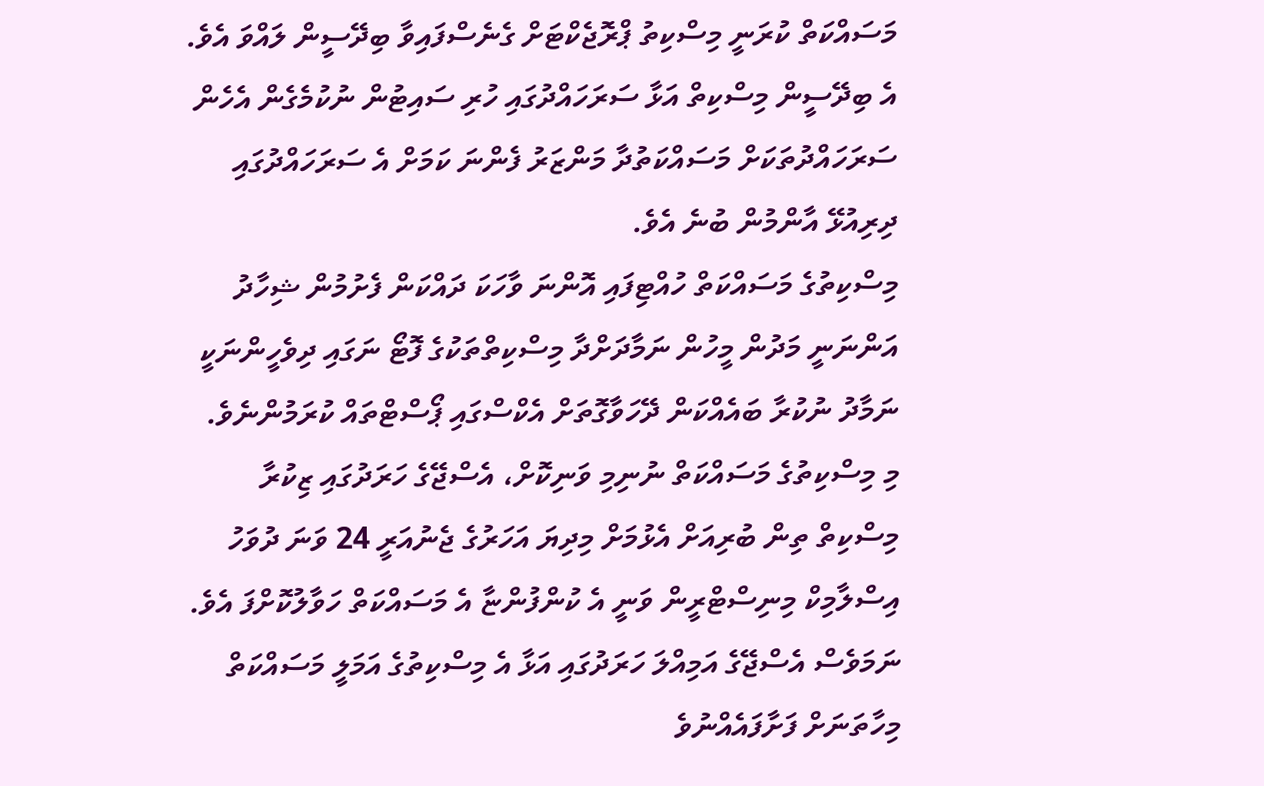މަސައްކަތް ކުރަނީ މިސްކިތު ޕްރޮޖެކްޓަށް ގެނެސްފައިވާ ބިދޭސީން ލައްވަ އެވެ. އެ ބިދޭސީން މިސްކިތް އަޅާ ސަރަހައްދުގައި ހުރި ސައިޓުން ނުކުމެގެން އެހެން ސަރަހައްދުތަކަށް މަސައްކަތުދާ މަންޒަރު ފެންނަ ކަމަށް އެ ސަރަހައްދުގައި ދިރިއުޅޭ އާންމުން ބުނެ އެވެ.
މިސްކިތުގެ މަސައްކަތް ހުއްޓިފައި އޮންނަ ވާހަކަ ދައްކަން ފެށުމުން ޝިހާދު އަންނަނީ މަދުން މީހުން ނަމާދަށްދާ މިސްކިތްތަކުގެ ފޮޓޯ ނަގައި ދިވެހީންނަކީ ނަމާދު ނުކުރާ ބައެއްކަން ދޭހަވާގޮތަށް އެކްސްގައި ޕޯސްޓްތައް ކުރަމުންނެވެ.
މި މިސްކިތުގެ މަސައްކަތް ނުނިމި ވަނިކޮށް، އެސްޖޭގެ ހަރަދުގައި ޒިކުރާ މިސްކިތް ތިން ބުރިއަށް އެޅުމަށް މިދިޔަ އަހަރުގެ ޖެނުއަރީ 24 ވަނަ ދުވަހު އިސްލާމިކް މިނިސްޓްރީން ވަނީ އެ ކުންފުންޏާ އެ މަސައްކަތް ހަވާލުކޮށްފަ އެވެ. ނަމަވެސް އެސްޖޭގެ އަމިއްލަ ހަރަދުގައި އަޅާ އެ މިސްކިތުގެ އަމަލީ މަސައްކަތް މިހާތަނަށް ފަށާފައެއްނުވެ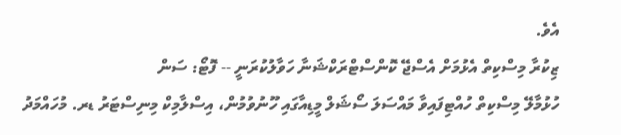އެވެ.
ޒިކުރާ މިސްކިތް އެޅުމަށް އެސްޖޭ ކޮންސްޓްރަކްޝަނާ ހަވާލުކުރަނީ -- ފޮޓޯ: ސަން
ހުޅުމާލޭ މިސްކިތް ހުއްޓިފައިވާ މައްސަލަ ސޯޝަލް މީޑިއާގައި ހޫނުވުމުން، އިސްލާމިކް މިނިސްޓަރު ޑރ. މުހައްމަދު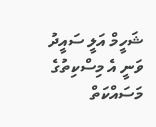ޝަހީމް އަލީ ސައީދު ވަނީ އެ މިސްކިތުގެ މަސައްކަތް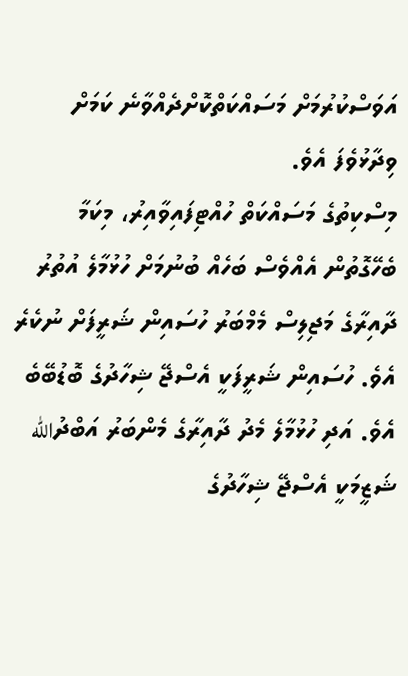އަވަސްކުރުމަށް މަސައްކަތްކޮށްދެއްވާނެ ކަމަށް ވިދާޅުވެފަ އެވެ.
މިސްކިތުގެ މަސައްކަތް ހުއްޓިފައިވާއިރު، މިކަމާ ބެހޭގޮތުން އެއްވެސް ބަހެއް ބުނުމަށް ހުޅުމާލެ އުތުރު ދާއިރާގެ މަޖިލިސް މެމްބަރު ހުސައިން ޝަރީފަށް ނުކެރެ އެވެ. ހުސައިން ޝަރީފަކީ އެސްޖޭ ޝިހާދުގެ ބޮޑުބޭބެ އެވެ. އަދި ހުޅުމާލެ މެދު ދާއިރާގެ މެންބަރު އަބްދުالله ޝަޒީމަކީ އެސްޖޭ ޝިހާދުގެ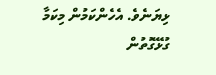ޅިޔަނެވެ. އެހެންކަމުން މިކަމާ ގުޅޭގޮތުން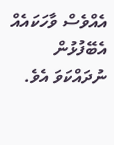އެއްވެސް ވާހަކައެއް އެބޭފުޅުން ނުދައްކަވަ އެވެ.